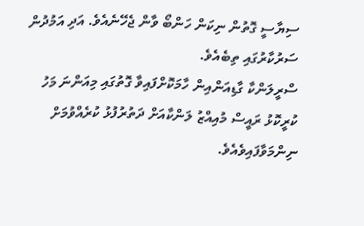ސިޔާސީ ގޮތުން ނިކަން ހަންބޯ ވާން ޖެހޭނެއެވެ. އަދި އަމުދުން ސަރުކާރުގައި ތިބެއެވެ.
ސްރީލަންކާ ގާޑިއަންއިން ހާމަކޮށްފައިވާ ގޮތުގައި މިއަންނަ މަހު ކުރީކޮޅު ރައީސް މުއިއްޒު ލަންކާއަށް ދަތުރުފުޅު ކުރެއްވުމަށް ނިންމަވާފައިވެއެވެ.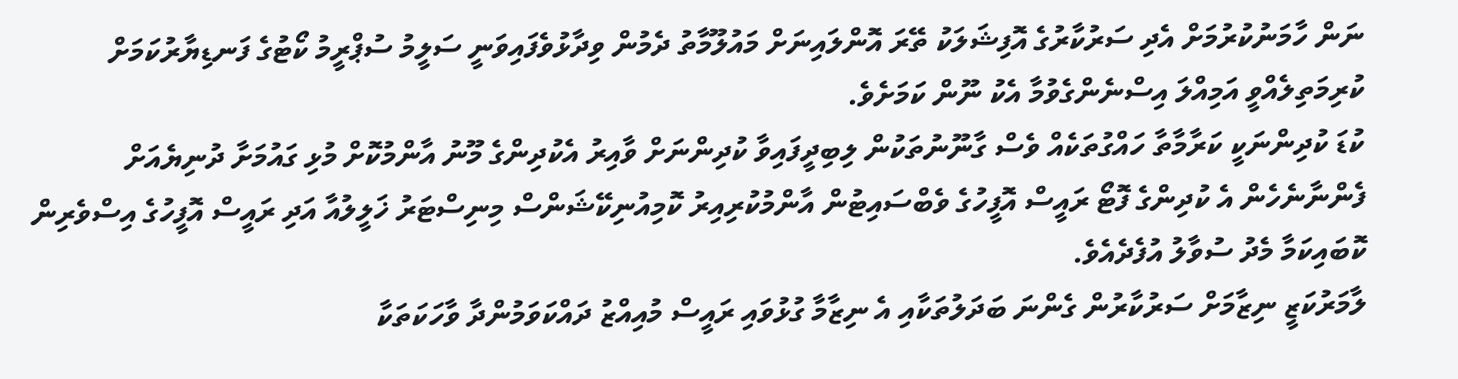ނަން ހާމަނުކުރުމަށް އެދި ސަރުކާރުގެ އޮފިޝަލަކު ތޭރަ އޮންލައިނަށް މައުލޫމާތު ދެމުން ވިދާޅުވެފައިވަނީ ސަލީމު ސުޕްރީމު ކޯޓުގެ ފަނޑިޔާރުކަމަށް ކުރިމަތިލެއްވީ އަމިއްލަ އިސްނެންގެވުމާ އެކު ނޫން ކަމަށެވެ.
ކުޑަ ކުދިންނަކީ ކަރާމާތާ ހައްގުތަކެއް ވެސް ގާނޫނުތަކުން ލިބިދީފައިވާ ކުދިންނަށް ވާއިރު އެކުދިންގެ މޫނު އާންމުކޮށް މުޅި ގައުމަށާ ދުނިޔެއަށް ފެންނާނެހެން އެ ކުދިންގެ ފޮޓޯ ރައީސް އޮފީހުގެ ވެބްސައިޓުން އާންމުކުރިއިރު ކޮމިއުނިކޭޝަންސް މިނިސްޓަރު ޚަލީލުއާ އަދި ރައީސް އޮފީހުގެ އިސްވެރިން ކޮބައިކަމާ މެދު ސުވާލު އުފެދެއެވެ.
ލާމަރުކަޒީ ނިޒާމަށް ސަރުކާރުން ގެންނަ ބަދަލުތަކާއި އެ ނިޒާމާ ގުޅުވައި ރައީސް މުއިއްޒު ދައްކަވަމުންދާ ވާހަކަތަކާ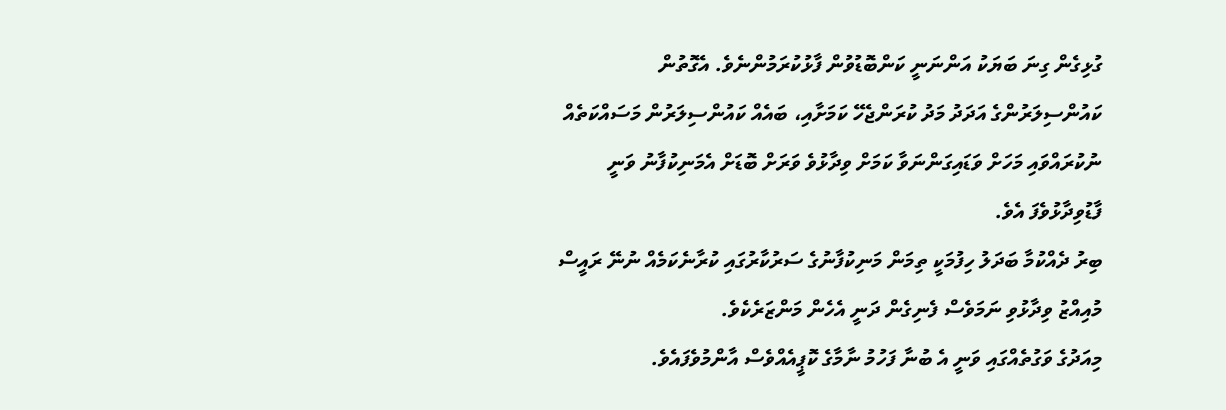ގުޅިގެން ގިނަ ބަޔަކު އަންނަނީ ކަންބޮޑުވުން ފާޅުކުރަމުންނެވެ. އެގޮތުން ކައުންސިލަރުންގެ އަދަދު މަދު ކުރަންޖެހޭ ކަމަށާއި، ބައެއް ކައުންސިލަރުން މަސައްކަތެއް ނުކުރައްވައި މަހަށް ވަޑައިގަންނަވާ ކަމަށް ވިދާޅުވެ ވަރަށް ބޮޑަށް އެމަނިކުފާނު ވަނީ ފާޑުވިދާޅުވެފަ އެވެ.
ބިރު ދެއްކުމާ ބަދަލު ހިފުމަކީ ތިމަން މަނިކުފާނުގެ ސަރުކާރުގައި ކުރާނެކަމެއް ނުނޭ ރައީސް މުއިއްޒު ވިދާޅުވި ނަމަވެސް ފެނިގެން ދަނީ އެހެން މަންޒަރެކެވެ.
މިއަދުގެ ވަގުތެއްގައި ވަނީ އެ ބުނާ ފަހުމު ނާމާގެ ކޮޕީއެއްވެސް އާންމުވެފައެވެ.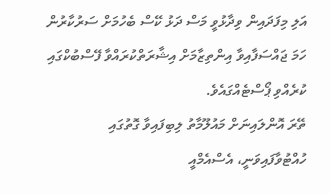އަލި މިފަދައިން ވިދާޅުވީ މަސް ދަޅު ކޭސް ބެހުމަށް ސަރުކާރުން ހަމަ ޖައްސަފާއިވާ އިންތިޒާމަށް އިޝާރަތްކުރައްވާ ފޭސްބުކްގައި ކުރެއްވި ޕޯސްޓެއްގައެވެ.
ތޭރަ އޮންލައިނަށް މައުލޫމާތު ލިބިފައިވާ ގޮތުގައި ހުއްޓުވާފައިވަނީ، އެސްއެމްއީ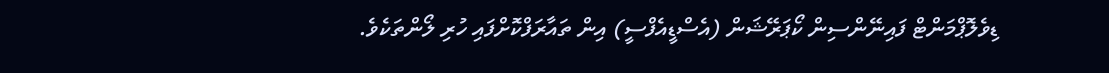ޑިވެލޮޕްމަންޓް ފައިނޭންސިން ކޯޕަރޭޝަން (އެސްޑީއެފްސީ) އިން ތައާރަފްކޮށްފައި ހުރި ލޯންތަކެވެ.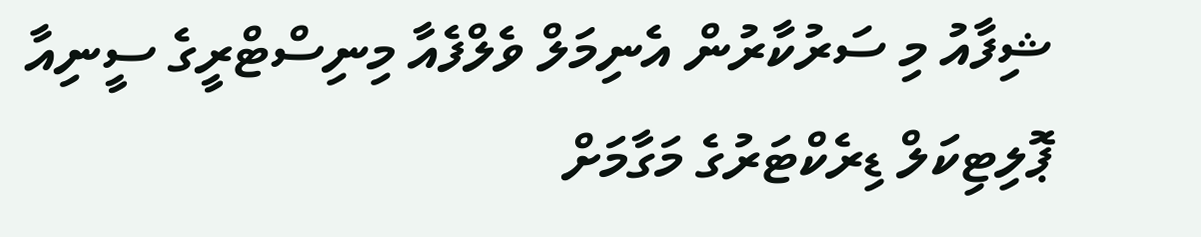ޝިފާއު މި ސަރުކާރުން އެނިމަލް ވެލްފެއާ މިނިސްޓްރީގެ ސީނިއާ ޕޮލިޓިކަލް ޑިރެކްޓަރުގެ މަގާމަށް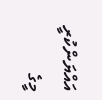އައްޔަންކުރީ މީގެ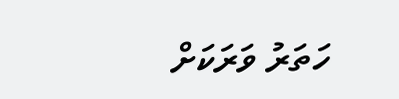ހަތަރު ވަރަކަށް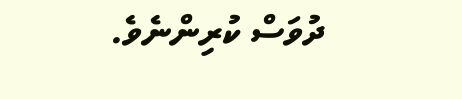ދުވަސް ކުރިންނެވެ.